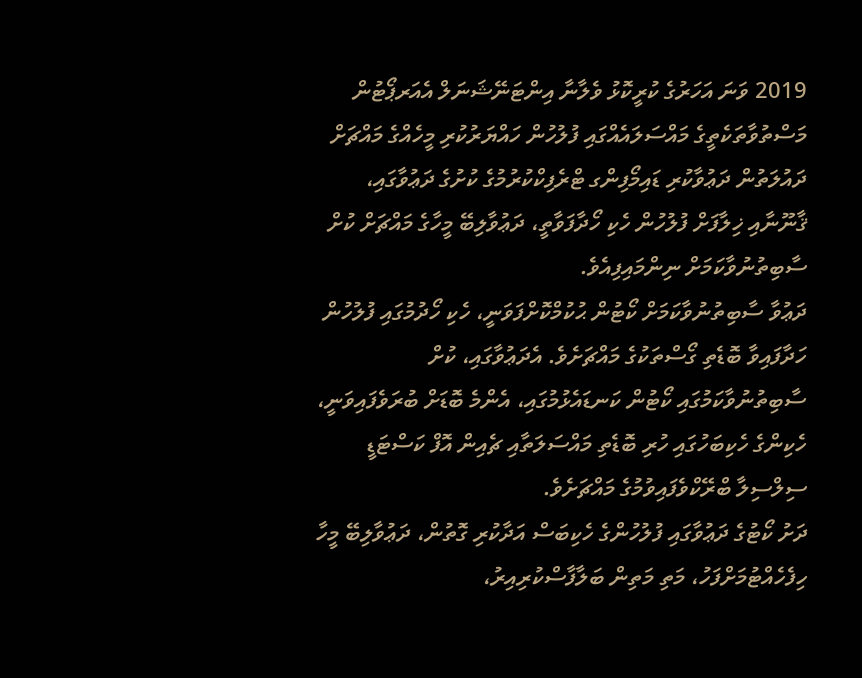2019 ވަނަ އަހަރުގެ ކުރީކޮޅު ވެލާނާ އިންޓަނޭޝަނަލް އެއަރޕޯޓުން މަސްތުވާތަކެތީގެ މައްސަލައެއްގައި ފުލުހުން ހައްޔަރުކުރި މީހެއްގެ މައްޗަށް ދައުލަތުން ދަޢުވާކުރި ޑައިމޯފިންގ ޓްރެފިކްކުރުމުގެ ކުށުގެ ދަޢުވާގައި، ޤާނޫނާއި ޚިލާފަށް ފުލުހުން ހެކި ހޯދާފަވާތީ، ދަޢުވާލިބޭ މީހާގެ މައްޗަށް ކުށް ސާބިތުނުވާކަމަށް ނިންމައިފިއެވެ.
ދަޢުވާ ސާބިތުނުވާކަމަށް ކޯޓުން ޙުކުމްކޮށްފަވަނީ، ހެކި ހޯދުމުގައި ފުލުހުން ހަދާފައިވާ ބޮޑެތި ގޯސްތަކުގެ މައްޗަށެވެ. އެދަޢުވާގައި، ކުށް ސާބިތުނުވާކަމުގައި ކޯޓުން ކަނޑައެޅުމުގައި، އެންމެ ބޮޑަށް ބުރަވެފައިވަނީ، ހެކިންގެ ހެކިބަހުގައި ހުރި ބޮޑެތި މައްސަލަތާއި ޗެއިން އޮފް ކަސްޓަޑީ ސިލްސިލާ ބްރޭކްވެފައިވުމުގެ މައްޗަށެވެ.
ދަށު ކޯޓުގެ ދަޢުވާގައި ފުލުހުންގެ ހެކިބަސް އަދާކުރި ގޮތުން، ދަޢުވާލިބޭ މީހާ ހިފެހެއްޓުމަށްފަހު، މަތި މަތިން ބަލާފާސްކުރިއިރު،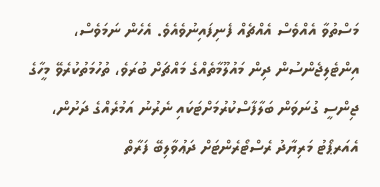މަސްތުވާ އެއްވެސް އެއްޗެއް ފެނިފައިނުވެއެވެ. އެހެން ނަމަވެސް، އިންޓެލިޖެންސުން ދިން މައުލޫމާތެއްގެ މައްޗަށް ބުރަވެ، ތުހުމަތުކުރެވޭ މީހާގެ ޖިންސީ ގުނަވަން ބަލާފާސްކުރުމަށްޓަކައި ނެރުނު އަމުރެއްގެ ދަށުން، އެއަރޕޯޓު މަރިޔާދު ރެސްޓޯރެންޓަށް ދަޢުވާލިބޭ ފަރާތް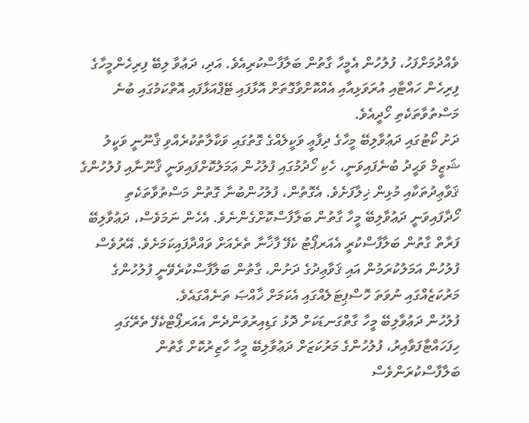ވެއްދުމަށްފަހު، ފުލުހުން އެމީހާ ގާތުން ބަލާފާސްކުރިއެވެ. އަދި، ދަޢުވާ ލިބޭ ފިރިހެންމީހާގެ ފިރިހެން ހައްޓާއި އުރަވަޅިއާއި އެއްކޮށްވާގޮތަށް އޮޅާފައި ޓޭޕްއަޅާފައި އޮތްކަމުގައި ބުނެ މަސްތުވާތަކެތި ހޯދީއެވެ.
ދަށު ކޯޓުގައި ދަޢުވާލިބޭ މީހާގެ ދިފާޢީ ވަކީލެއްގެ ގޮތުގައި ވަކާލާތުކުރެއްވި ޤާނޫނީ ވަކީލު ޝަޒީމް ވަޙީދު ބުނެފައިވަނީ، ހެކި ހޯދުމުގައި ފުލުހުން ޢަމަލުކޮށްފައިވަނީ ޤާނޫނާއި ފުލުހުންގެ ޤަވާޢިދުތަކާއި މުޅިން ޚިލާފަށެވެ. އެގޮތުން، ފުލުހުންބުނާ ގޮތުން މަސްތުވާތަކެތި ހޯދާފައިވަނީ ދަޢުވާލިބޭ މީހާ ގާތުން ބަލާފާސްކޮށްގެންނެވެ. އެހެން ނަމަވެސް، ދަޢުވާލިބޭ ފަރާތް ގާތުން ބަލާފާސްކުރީ އެއަރޕޯޓު ކެފޭ ފާޚާނާ ތެރެއަށް ވައްދާފައިކަމަށެވެ. އޭރުވެސް ފުލުހުން އަމަލުކުރަމުން އައި ޤަވާޢިދުގެ ދަށުން، ގާތުން ބަލާފާސްކުރެވޭނީ ފުލުހުންގެ މަރުކަޒެއްގައި ނުވަތަ ހޮސްޕިޓަލެއްގައި އެކަމަށް ޚާއްޞަ ތަނެއްގައެވެ.
ފުލުހުން ދަޢުވާލިބޭ މީހާ ގާތްގަނޑަކަށް ދޮޅު ގަޑިއިރުވަންދެން އެއަރޕޯޓްކެފޭ ތެރޭގައި ހިފަހައްޓާފަވާއިރު، ފުލުހުންގެ މަރުކަޒަށް ދަޢުވާލިބޭ މީހާ ހާޒިރުކޮށް ގާތުން ބަލާފާސްކުރަންވެސް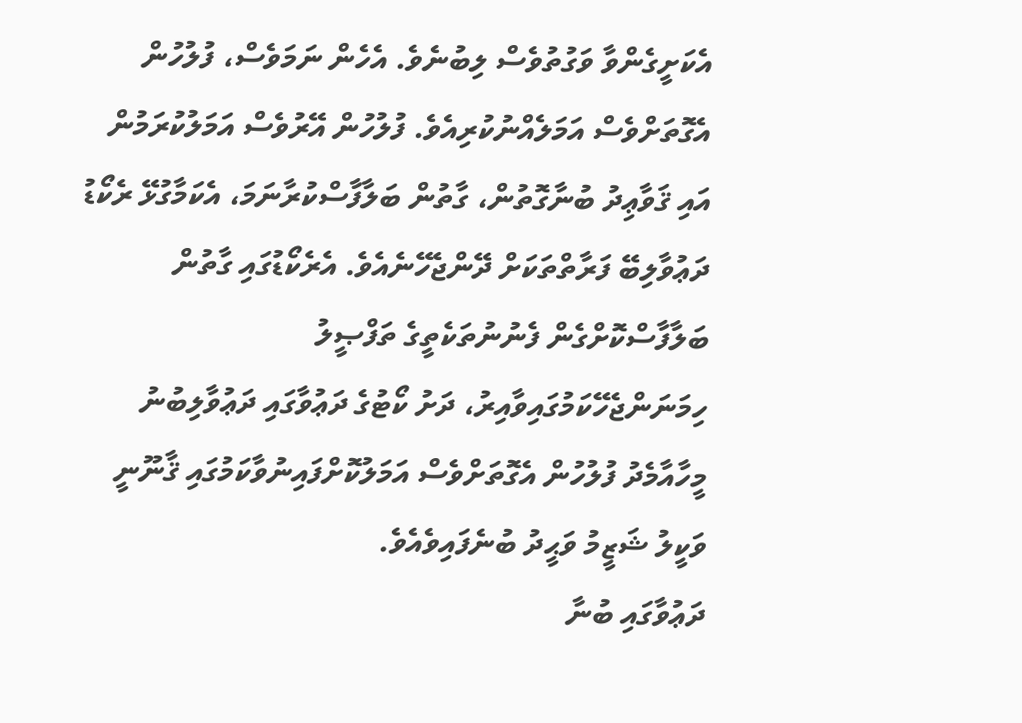އެކަށީގެންވާ ވަގުތުވެސް ލިބުނެވެ. އެހެން ނަމަވެސް، ފުލުހުން އެގޮތަށްވެސް އަމަލެއްނުކުރިއެވެ. ފުލުހުން އޭރުވެސް އަމަލުކުރަމުން އައި ޤަވާޢިދު ބުނާގޮތުން، ގާތުން ބަލާފާސްކުރާނަމަ، އެކަމާގުޅޭ ރެކޯޑު ދަޢުވާލިބޭ ފަރާތްތަކަށް ދޭންޖެހޭނެއެވެ. އެރެކޯޑުގައި ގާތުން ބަލާފާސްކޮށްގެން ފެނުނުތަކެތީގެ ތަފްޞީލު ހިމަނަންޖެހޭކަމުގައިވާއިރު، ދަށު ކޯޓުގެ ދަޢުވާގައި ދަޢުވާލިބުނު މީހާއާމެދު ފުލުހުން އެގޮތަށްވެސް އަމަލުކޮށްފައިނުވާކަމުގައި ޤާނޫނީ ވަކީލު ޝަޒީމު ވަޙީދު ބުނެފައިވެއެވެ.
ދަޢުވާގައި ބުނާ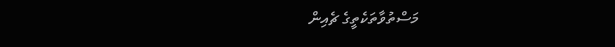މަސްތުވާތަކެތީގެ ޗެއިން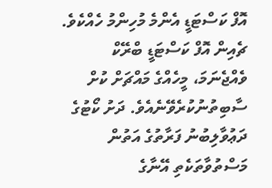އޮފް ކަސްޓަޑީ އެންމެ މުހިންމު ހެއްކެވެ. ޗެއިން އޮފް ކަސްޓަޑީ ބްރޭކް ވެއްޖެނަމަ، މީހެއްގެ މައްޗަށް ކުށް ސާބިތުނުކުރެވޭނެއެވެ. ދަށު ކޯޓުގެ ދަޢުވާލިބުނު ފަރާތުގެ އަތުން މަސްތުވާތަކެތި އޭނާގެ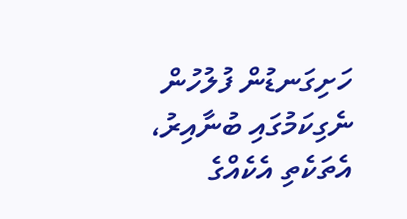ހަށިގަނޑުން ފުލުހުން ނެގިކަމުގައި ބުނާއިރު، އެތަކެތި އެކެއްގެ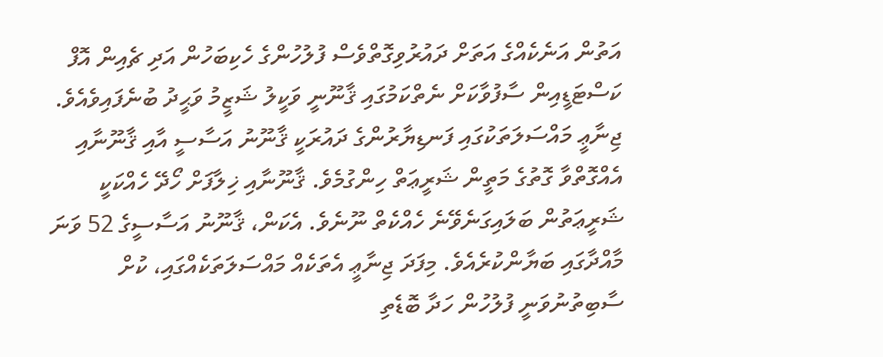އަތުން އަނެކެއްގެ އަތަށް ދައުރުވިގޮތްވެސް ފުލުހުންގެ ހެކިބަހުން އަދި ޗެއިން އޮފް ކަސްޓަޑީއިން ސާފުވާކަށް ނެތްކަމުގައި ޤާނޫނީ ވަކީލު ޝަޒީމު ވަޙީދު ބުނެފައިވެއެވެ.
ޖިނާޢީ މައްސަލަތަކުގައި ފަނޑިޔާރުންގެ ދައުރަކީ ޤާނޫނު އަސާސީ އާއި ޤާނޫނާއި އެއްގޮތްވާ ގޮތުގެ މަތީން ޝަރީޢަތް ހިންގުމެވެ. ޤާނޫނާއި ޚިލާފަށް ހޯދޭ ހެއްކަކީ ޝަރީޢަތުން ބަލައިގަނެވޭނެ ހެއްކެތް ނޫނެވެ. އެކަން، ޤާނޫނު އަސާސީގެ 52 ވަނަ މާއްދާގައި ބަޔާންކުރެއެވެ. މިފަދަ ޖިނާޢީ އެތަކެއް މައްސަލަތަކެއްގައި، ކުށް ސާބިތުނުވަނީ ފުލުހުން ހަދާ ބޮޑެތި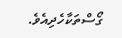ގޯސްތަކާހެދިއެވެ.